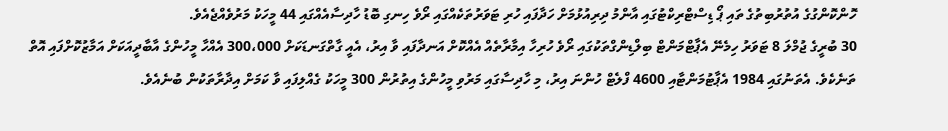ހޮންކޮންގުގެ އުތުރުބިތުގެ ތައި ޕޯ ޑިސްޓްރިކްޓުގައި އާންމު ދިރިއުޅުމަށް ހަދާފައި ހުރި ޓަވަރުތަކެއްގައި ރޯވެ ހިނގި ބޮޑު ހާދިސާއެއްގައި 44 މީހަކު މަރުވެއްޖެއެވެ.
30 ބުރީގެ ޖުމްލަ 8 ޓަވަރު ހިމެނޭ އެޕާޓްމަންޓް ބިލްޑިންގްތަކުގައި ރޯވެ ހުރިހާ އިމާރާތެއް އެއްކޮށް އަނދާފައި ވާ އިރު، އެއީ ގާތްގަނޑަކަށް 300،000 އެއްހާ މީހުންގެ އާބާދީއަކަށް އަމާޒުކޮށްފައި އޮތް ތަނެކެވެ. އެތަނުގައި 1984 އެޕާޓުމަންޓާއި 4600 ފްލެޓް ހުންނަ އިރު، މި ހާދިސާގައި މަރުވި މީހުންގެ އިތުރުން 300 މީހަކު ގެއްލިފައި ވާ ކަމަށް އިދާރާތަކުން ބުނެއެވެ.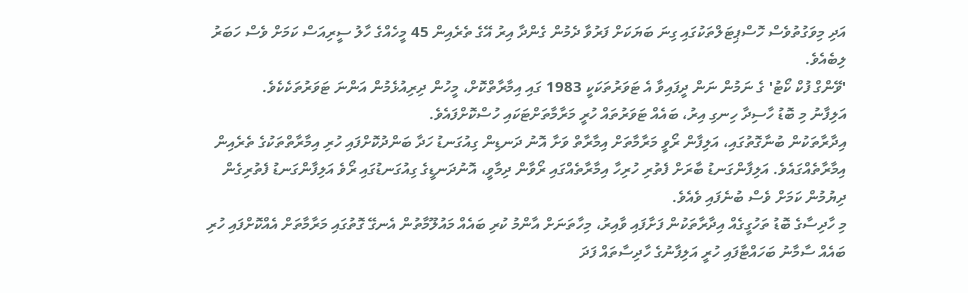އަދި މިވަގުތުވެސް ހޮސްޕިޓަލްތަކުގައި ގިނަ ބަޔަކަށް ފަރުވާ ދެމުން ގެންދާ އިރު އޭގެ ތެރެއިން 45 މީހެއްގެ ހާލު ސީރިއަސް ކަމަށް ވެސް ހަބަރު ލިބެއެވެ.
'ވޭންގް ފުކް ކޯޓު' ގެ ނަމުން ނަން ދީފައިވާ އެ ޓަވަރުތަކަކީ 1983 ގައި އިމާރާތްކޮށް، މީހުން ދިރިއުޅެމުން އަންނަ ޓަވަރުތަކެކެވެ.
އަލިފާނު މި ބޮޑު ހާސިދާ ހިނގި އިރު، ބައެއް ޓަވަރުތައް ހުރީ މަރާމާތަށްޓަކައި ހުސްކޮށްފައެވެ.
އިދާރާތަކުން ބުނާގޮތުގައި، އަލިފާން ރޯވީ މަރާމާތަށް އިމާރާތް ވަށާ އޮނު ދަނޑިން ގިއުގަނޑު ހަދާ ބަންދުކޮށްފައި ހުރި އިމާރާތްތަކުގެ ތެރެއިން އިމާރާތެއްގައެވެ. އަލިފާންގަނޑު ބާރަށް ފެތުރި ހުރިހާ އިމާރާތެއްގައި ރޯވާން ދިމާވީ، އޮނުދަނޑީގެ ގިއުގަނޑުގައި ރޯވެ އަލިފާންގަނޑު ފެތުރިގެން ދިޔުމުން ކަމަށް ވެސް ބުނެފައި ވެއެވެ.
މި ހާދިސާގެ ބޮޑު ތަހުގީގެއް އިދާރާތަކުން ފަށާފައި ވާއިރު، މިހާތަނަށް އާންމު ކުރި ބައެއް މައުލޫމާތުން އެނގޭ ގޮތުގައި މަރާމާތަށް އެއްކޮށްފައި ހުރި ބައެއް ސާމާނު ބަހައްޓާފައި ހުރީ އަލިފާނުގެ ހާދިސާތައް ފަދަ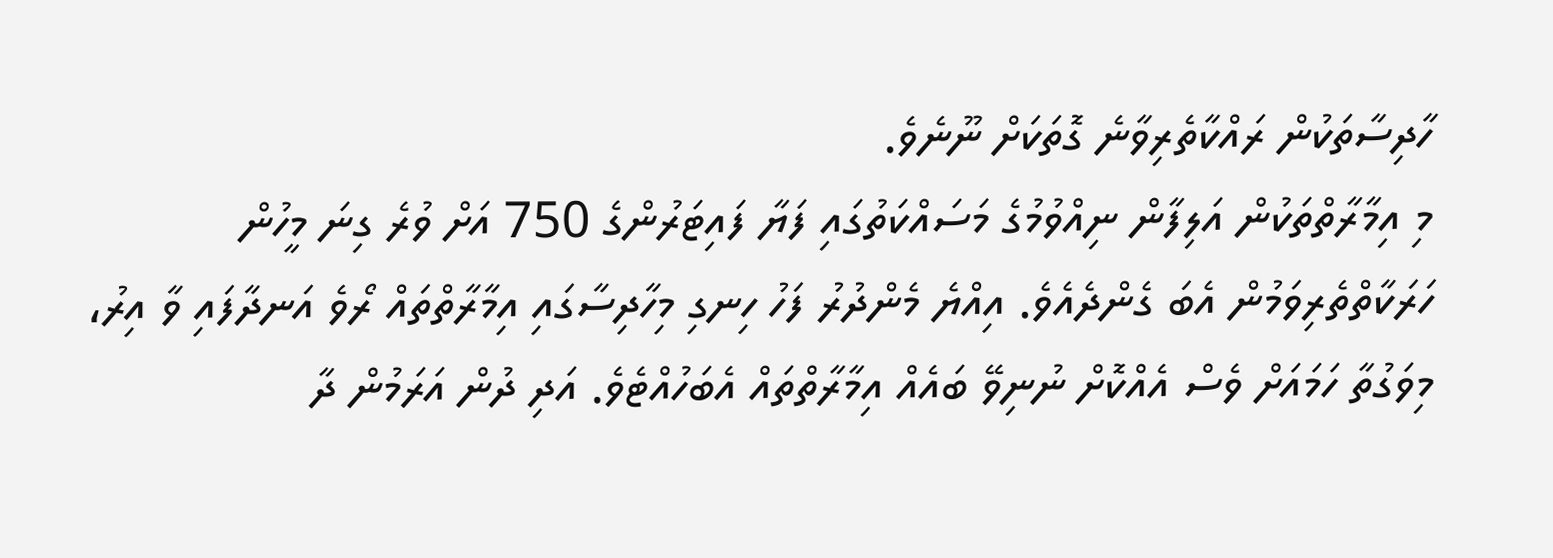ހާދިސާތަކުން ރައްކާތެރިވާނެ ގޮތަކަށް ނޫނެވެ.
މި އިމާރާތްތަކުން އަލިފާން ނިއްވުމުގެ މަސައްކަތުގައި ފަޔާ ފައިޓަރުންގެ 750 އަށް ވުރެ ގިނަ މީހުން ހަރަކާތްތެރިވަމުން އެބަ ގެންދެއެވެ. އިއްޔެ މެންދުރު ފަހު ހިނގި މިހާދިސާގައި އިމާރާތްތައް ރޯވެ އަނދާފައި ވާ އިރު، މިވަގުތާ ހަމައަށް ވެސް އެއްކޮށް ނުނިވޭ ބައެއް އިމާރާތްތައް އެބަހުއްޓެވެ. އަދި ދުން އަރަމުން ދާ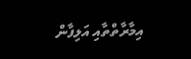އިމާރާތްތާއި އަލިފާން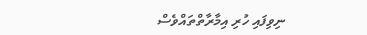ނިވިފައި ހުރި އިމާރާތްތައްވެސް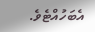އެބަހުއްޓެވެ.